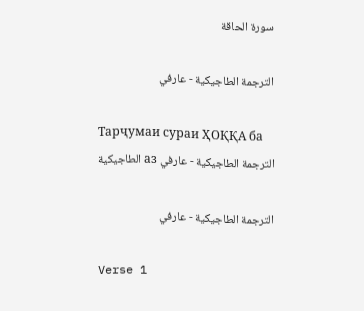سورة الحاقة

الترجمة الطاجيكية - عارفي

Тарҷумаи сураи ҲОҚҚА ба الطاجيكية аз الترجمة الطاجيكية - عارفي

الترجمة الطاجيكية - عارفي

Verse 1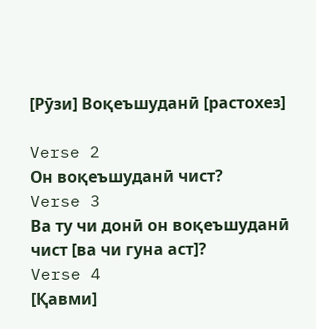[Рӯзи] Воқеъшуданӣ [растохез]

Verse 2
Он воқеъшуданӣ чист?
Verse 3
Ва ту чи донӣ он воқеъшуданӣ чист [ва чи гуна аст]?
Verse 4
[Қавми]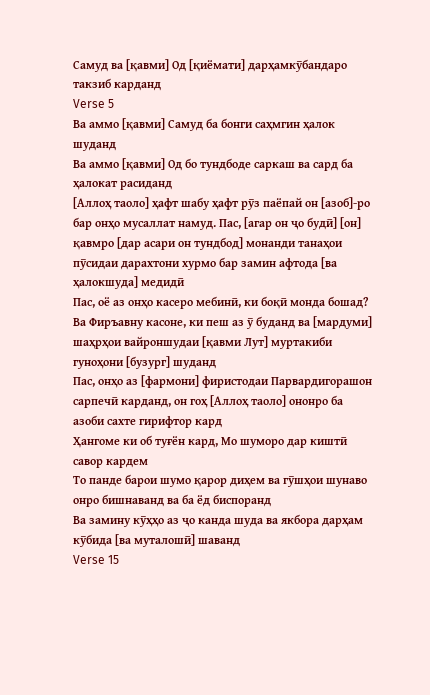Самуд ва [қавми] Од [қиёмати] дарҳамкӯбандаро такзиб карданд
Verse 5
Ва аммо [қавми] Самуд ба бонги саҳмгин ҳалок шуданд
Ва аммо [қавми] Од бо тундбоде саркаш ва сард ба ҳалокат расиданд
[Аллоҳ таоло] ҳафт шабу ҳафт рӯз паёпай он [азоб]-ро бар онҳо мусаллат намуд. Пас, [агар он ҷо будӣ] [он] қавмро [дар асари он тундбод] монанди танаҳои пӯсидаи дарахтони хурмо бар замин афтода [ва ҳалокшуда] медидӣ
Пас, оё аз онҳо касеро мебинӣ, ки боқӣ монда бошад?
Ва Фиръавну касоне, ки пеш аз ӯ буданд ва [мардуми] шаҳрҳои вайроншудаи [қавми Лут] муртакиби гуноҳони [бузург] шуданд
Пас, онҳо аз [фармони] фиристодаи Парвардигорашон сарпечӣ карданд, он гоҳ [Аллоҳ таоло] ононро ба азоби сахте гирифтор кард
Ҳангоме ки об туғён кард, Мо шуморо дар киштӣ савор кардем
То панде барои шумо қарор диҳем ва гӯшҳои шунаво онро бишнаванд ва ба ёд биспоранд
Ва замину кӯҳҳо аз ҷо канда шуда ва якбора дарҳам кӯбида [ва муталошӣ] шаванд
Verse 15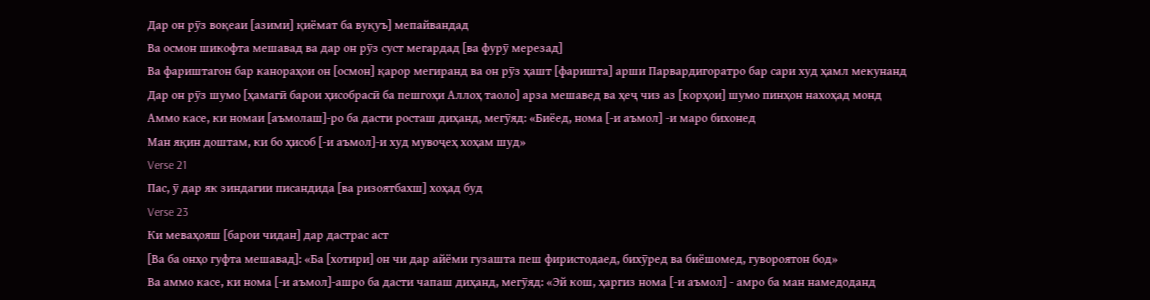Дар он рӯз воқеаи [азими] қиёмат ба вуқуъ] мепайвандад
Ва осмон шикофта мешавад ва дар он рӯз суст мегардад [ва фурӯ мерезад]
Ва фариштагон бар канораҳои он [осмон] қарор мегиранд ва он рӯз ҳашт [фаришта] арши Парвардигоратро бар сари худ ҳамл мекунанд
Дар он рӯз шумо [ҳамагӣ барои ҳисобрасӣ ба пешгоҳи Аллоҳ таоло] арза мешавед ва ҳеҷ чиз аз [корҳои] шумо пинҳон нахоҳад монд
Аммо касе, ки номаи [аъмолаш]-ро ба дасти росташ диҳанд, мегӯяд: «Биёед, нома [-и аъмол] -и маро бихонед
Ман яқин доштам, ки бо ҳисоб [-и аъмол]-и худ мувоҷеҳ хоҳам шуд»
Verse 21
Пас, ӯ дар як зиндагии писандида [ва ризоятбахш] хоҳад буд
Verse 23
Ки меваҳояш [барои чидан] дар дастрас аст
[Ва ба онҳо гуфта мешавад]: «Ба [хотири] он чи дар айёми гузашта пеш фиристодаед, бихӯред ва биёшомед, гувороятон бод»
Ва аммо касе, ки нома [-и аъмол]-ашро ба дасти чапаш диҳанд, мегӯяд: «Эй кош, ҳаргиз нома [-и аъмол] - амро ба ман намедоданд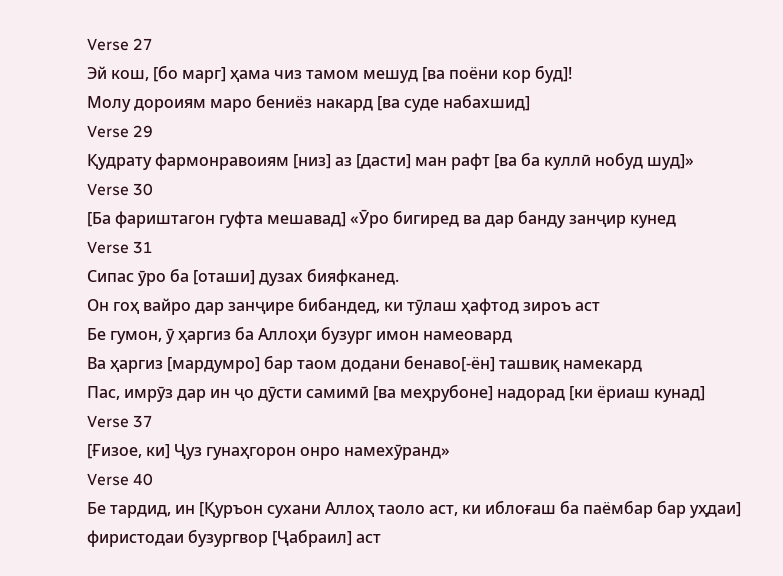Verse 27
Эй кош, [бо марг] ҳама чиз тамом мешуд [ва поёни кор буд]!
Молу дороиям маро бениёз накард [ва суде набахшид]
Verse 29
Қудрату фармонравоиям [низ] аз [дасти] ман рафт [ва ба куллӣ нобуд шуд]»
Verse 30
[Ба фариштагон гуфта мешавад] «Ӯро бигиред ва дар банду занҷир кунед
Verse 31
Сипас ӯро ба [оташи] дузах бияфканед.
Он гоҳ вайро дар занҷире бибандед, ки тӯлаш ҳафтод зироъ аст
Бе гумон, ӯ ҳаргиз ба Аллоҳи бузург имон намеовард
Ва ҳаргиз [мардумро] бар таом додани бенаво[-ён] ташвиқ намекард
Пас, имрӯз дар ин ҷо дӯсти самимӣ [ва меҳрубоне] надорад [ки ёриаш кунад]
Verse 37
[Ғизое, ки] Ҷуз гунаҳгорон онро намехӯранд»
Verse 40
Бе тардид, ин [Қуръон сухани Аллоҳ таоло аст, ки иблоғаш ба паёмбар бар уҳдаи] фиристодаи бузургвор [Ҷабраил] аст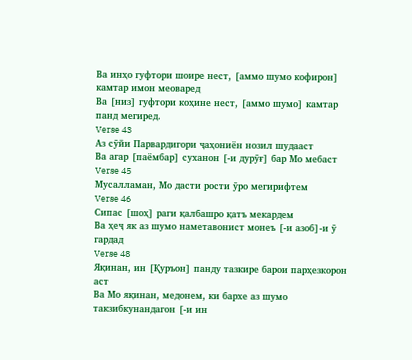Ва инҳо гуфтори шоире нест, [аммо шумо кофирон] камтар имон меоваред
Ва [низ] гуфтори коҳине нест, [аммо шумо] камтар панд мегиред.
Verse 43
Аз сӯйи Парвардигори ҷаҳониён нозил шудааст
Ва агар [паёмбар] суханон [-и дурӯғ] бар Мо мебаст
Verse 45
Мусалламан, Мо дасти рости ӯро мегирифтем
Verse 46
Сипас [шоҳ] раги қалбашро қатъ мекардем
Ва ҳеҷ як аз шумо наметавонист монеъ [-и азоб]-и ӯ гардад
Verse 48
Яқинан, ин [Қуръон] панду тазкире барои парҳезкорон аст
Ва Мо яқинан, медонем, ки бархе аз шумо такзибкунандагон [-и ин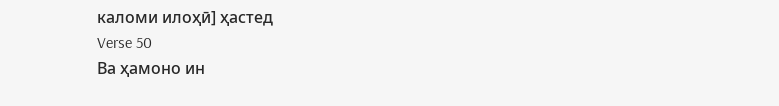каломи илоҳӣ] ҳастед
Verse 50
Ва ҳамоно ин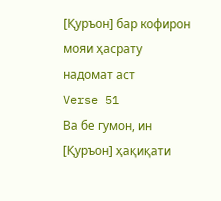[Қуръон] бар кофирон мояи ҳасрату надомат аст
Verse 51
Ва бе гумон, ин [Қуръон] ҳақиқати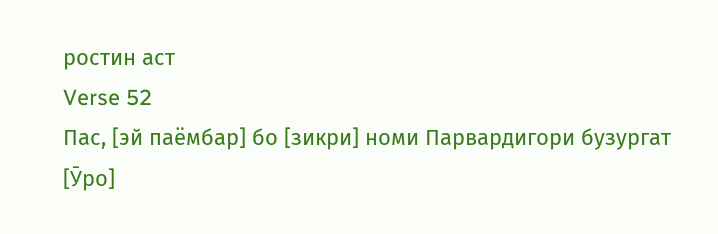ростин аст
Verse 52
Пас, [эй паёмбар] бо [зикри] номи Парвардигори бузургат [Ӯро]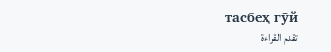тасбеҳ гӯй
تقدم القراءة